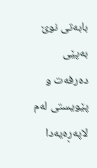بابەتی نوێ بەپێی دەرفەت و پێویستی لەم لاپەڕەیەدا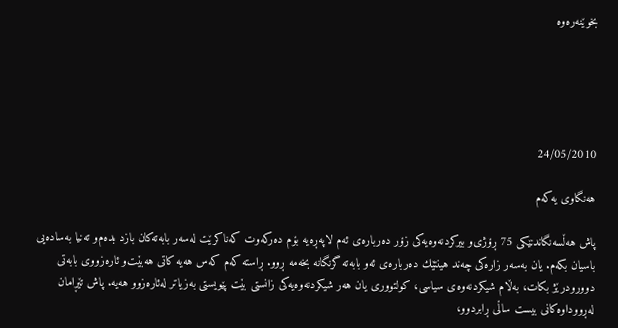بخوێنەرەوە





24/05/2010

هه‌نگاوی یه‌كه‌م

پاش هه‌ڵسه‌نگاندنێكی 75 ڕۆژی‌و بیركردنه‌وه‌یه‌كی زۆر ده‌رباره‌ی ئه‌م لاپه‌ڕه‌یه‌ بۆم ده‌ركه‌وت كه‌ناكرێت له‌سه‌ر بابه‌ته‌كان بازد بده‌م‌و ته‌نیا به‌ساده‌یی باسیان بكه‌م. یان به‌سه‌ر زاره‌كی چه‌ند هینتێك ده‌رباره‌ی ئه‌و بابه‌ته‌ گرنگانه‌ بخه‌مه‌ ڕوو. ڕاسته‌ كه‌م كه‌س هه‌یه‌ كاتی هه‌بێت‌و ئاره‌زووی بابه‌تی دوورودرێژ بكات، به‌ڵام شیكردنه‌وه‌ی سیاسی، كولتووری یان هه‌ر شیكردنه‌وه‌یه‌كی زانستی بێت پێویستی به‌زیاتر له‌ئاره‌زوو هه‌یه‌. پاش تێڕامان له‌ڕووداوه‌كانی بیست ساڵی ڕابردوو،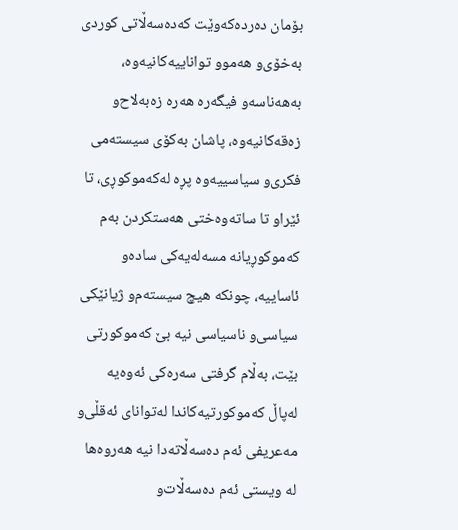بۆمان ده‌رده‌كه‌وێت كه‌ده‌سه‌ڵاتی كوردی به‌خۆی‌و هه‌موو تواناییه‌كانیه‌وه‌، به‌هه‌ناسه‌و فیگه‌ره‌ هه‌ره‌ زه‌به‌لاح‌و زه‌قه‌كانیه‌وه‌، پاشان به‌كۆی سیسته‌می فكری‌و سیاسییه‌وه‌ پڕه‌ له‌كه‌موكوڕی، تا ئێرا‌و تا ساته‌وه‌ختی هه‌ستكردن به‌م كه‌موكوڕیانه‌ مسه‌له‌یه‌كی ساده‌و ئاساییه‌، چونكه‌ هیچ سیسته‌م‌و ژیانێكی سیاسی‌و ناسیاسی نیه‌ بێ كه‌موكورتی بێت، به‌ڵام گرفتی سه‌ره‌كی ئه‌وه‌یه‌ له‌پاڵ كه‌موكورتیه‌كاندا له‌توانای ئه‌قڵی‌و مه‌عریفی ئه‌م ده‌سه‌ڵاته‌دا نیه‌ هه‌روه‌ها له‌ ویستی ئه‌م ده‌سه‌ڵات‌و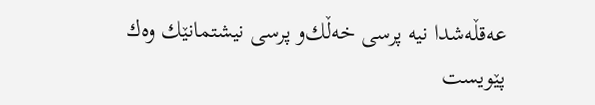عه‌قڵه‌شدا نیه‌ پرسی خه‌ڵك‌و پرسی نیشتمانێك وه‌ك پێویست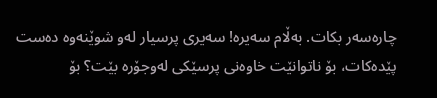چاره‌سه‌ر بكات. به‌ڵام سه‌یره‌! سه‌یری پرسیار له‌و شوێنه‌وه‌ ده‌ست پێده‌كات، بۆ ناتوانێت خاوه‌نی پرسێكی له‌وجۆره‌ بێت؟ بۆ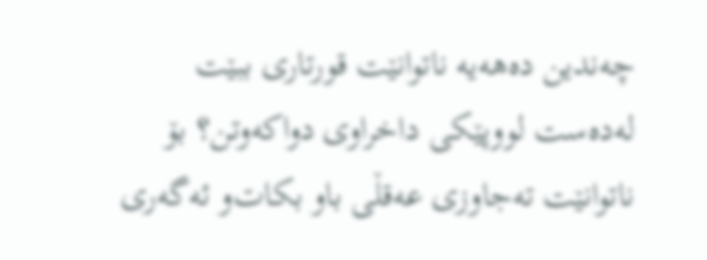چه‌ندین ده‌هه‌یه‌ ناتوانێت قورتاری ببێت له‌ده‌ست لووپێكی داخراوی دواكه‌وتن؟ بۆ ناتوانێت ته‌جاوزی عه‌قڵی باو بكات‌و ئه‌گه‌ری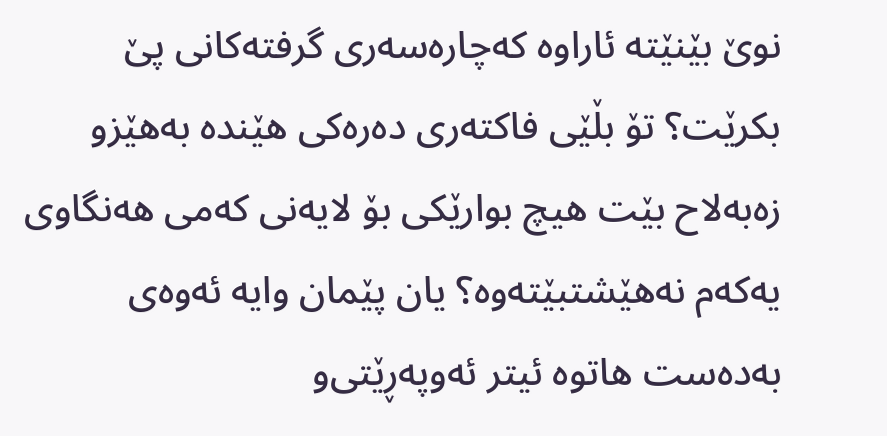نوێ بێنێته‌ ئاراوه‌ كه‌چاره‌سه‌ری گرفته‌كانی پێ بكرێت؟ تۆ بڵێی فاكته‌ری ده‌ره‌كی هێنده‌ به‌هێز‌و زه‌به‌لاح بێت هیچ بوارێكی بۆ لایه‌نی كه‌می هه‌نگاوی یه‌كه‌م نه‌هێشتبێته‌وه‌؟ یان پێمان وایه‌ ئه‌وه‌ی به‌ده‌ست هاتوه‌ ئیتر ئه‌وپه‌ڕێتی‌و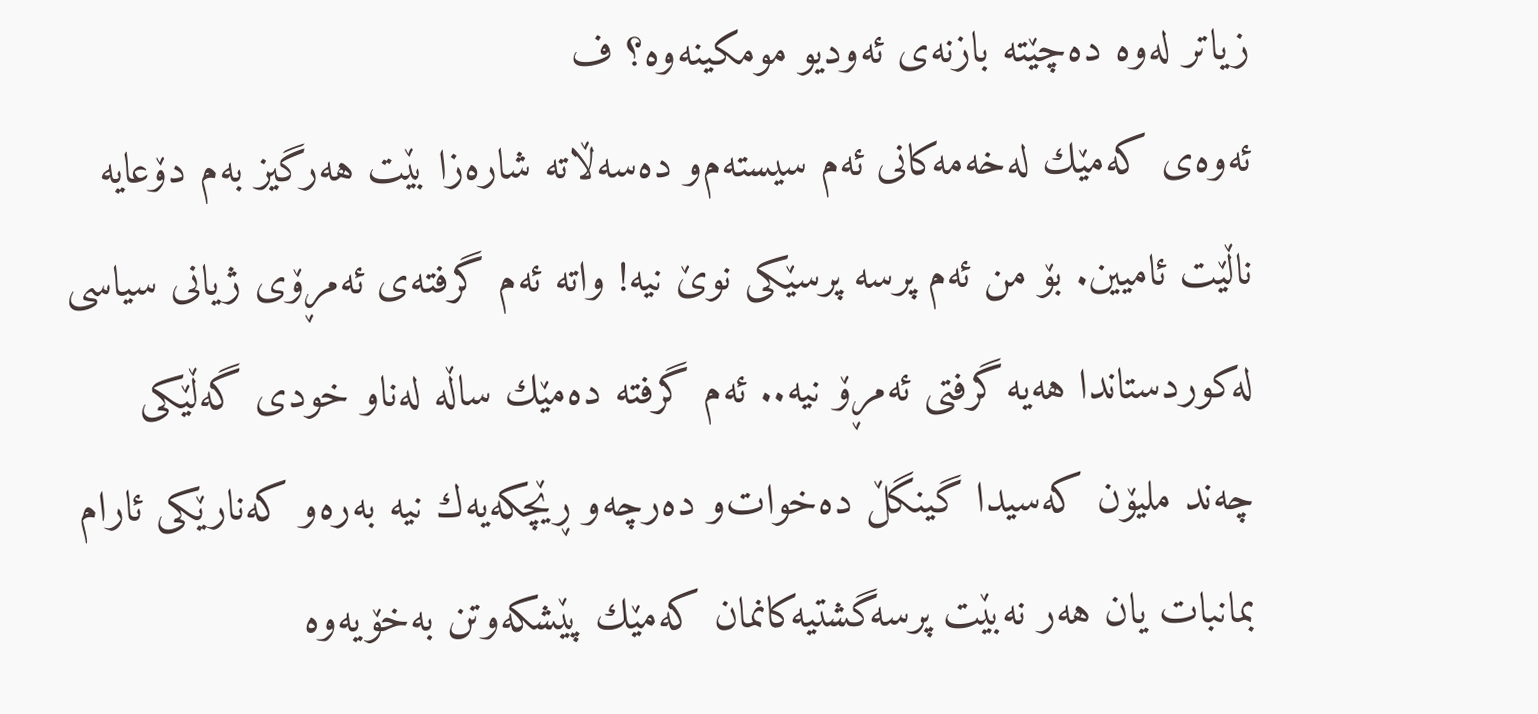زیاتر له‌وه‌ ده‌چێته‌ بازنه‌ی ئه‌ودیو مومكینه‌وه‌؟ ف
ئه‌وه‌ی كه‌مێك له‌خه‌مه‌كانی ئه‌م سیسته‌م‌و ده‌سه‌ڵاته‌ شاره‌زا بێت هه‌رگیز به‌م دۆعایه‌ ناڵێت ئامیین. بۆ من ئه‌م پرسه‌ پرسێكی نوێ نیه‌! واته‌ ئه‌م گرفته‌ی ئه‌مڕۆی ژیانی سیاسی له‌كوردستاندا هه‌یه‌ گرفتی ئه‌مڕۆ نیه‌.. ئه‌م گرفته‌ ده‌مێك ساڵه‌ له‌ناو خودی گه‌ڵێكی چه‌ند ملیۆن كه‌سیدا گینگڵ ده‌خوات‌و ده‌رچه‌‌و ڕێچكه‌یه‌ك نیه‌ به‌ره‌و كه‌نارێكی ئارام بمانبات یان هه‌ر نه‌بێت پرسه‌گشتیه‌كانمان كه‌مێك پێشكه‌وتن به‌خۆیه‌وه‌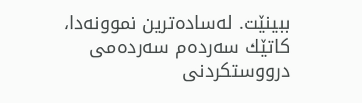ببینێت. له‌ساده‌ترین نموونه‌دا، كاتێك سه‌رده‌م سه‌رده‌می درووستكردنی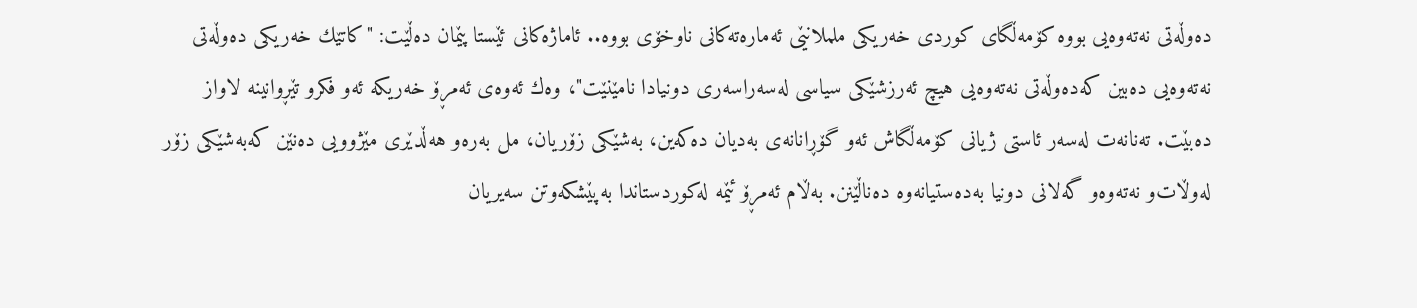ده‌وڵه‌تی نه‌ته‌وه‌یی بووه‌ كۆمه‌ڵگای كوردی خه‌ریكی ململانێی ئه‌ماره‌ته‌كانی ناوخۆی بووه‌.. ئاماژه‌كانی ئێستا پێمان ده‌ڵێت: "كاتێك خه‌ریكی ده‌وڵه‌تی نه‌ته‌وه‌یی ده‌بین كه‌ده‌وڵه‌تی نه‌ته‌وه‌یی هیچ ئه‌رزشێكی سیاسی له‌سه‌راسه‌ری دونیادا نامێنێت"، وه‌ك ئه‌وه‌ی ئه‌مڕۆ خه‌ریكه‌ ئه‌و فكر‌و تێڕوانینه‌ لاواز ده‌بێت. ته‌نانه‌ت له‌سه‌ر ئاستی ژیانی كۆمه‌ڵگاش ئه‌و گۆڕانانه‌ی به‌دیان ده‌كه‌ین، به‌شێكی زۆریان، مل به‌ره‌و هه‌ڵدێری مێژوویی ده‌نێن كه‌به‌شێكی زۆر له‌وڵات‌و نه‌ته‌وه‌و گه‌لانی دونیا به‌ده‌ستیانه‌وه‌ ده‌ناڵێنن. به‌ڵام ئه‌مڕۆ ئێمه‌ له‌كوردستاندا به‌پێشكه‌وتن سه‌یریان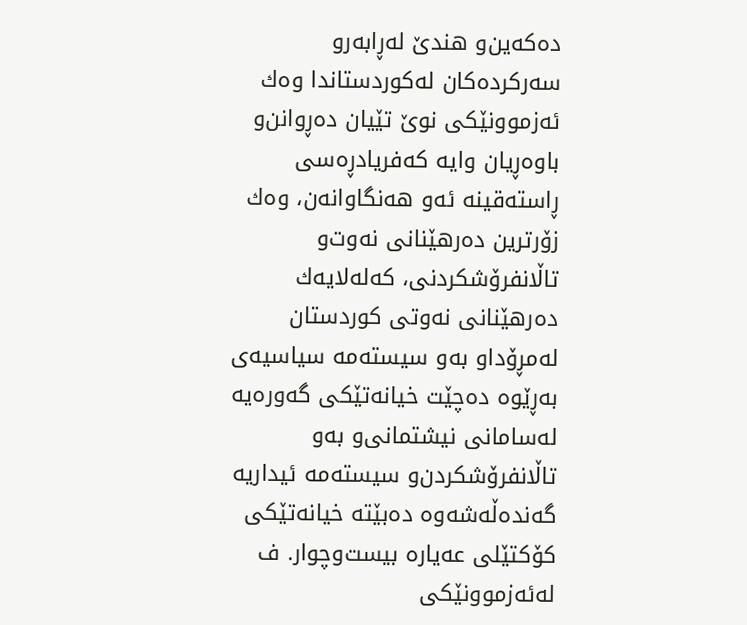ده‌كه‌ین‌و هندێ له‌ڕابه‌ر‌و سه‌ركرده‌كان له‌كوردستاندا وه‌ك ئه‌زموونێكی نوێ تێیان ده‌ڕوانن‌و باوه‌ڕیان وایه‌ كه‌فریادڕه‌سی ڕاسته‌قینه‌ ئه‌و هه‌نگاوانه‌ن، وه‌ك زۆرترین ده‌رهێنانی نه‌وت‌و تاڵانفرۆشكردنی، كه‌له‌لایه‌ك ده‌رهێنانی نه‌وتی كوردستان له‌مڕۆدا‌و به‌و سیسته‌مه‌ سیاسیه‌ی به‌ڕێوه‌ ده‌چێت خیانه‌تێكی گه‌وره‌یه‌ له‌سامانی نیشتمانی‌و به‌و تاڵانفرۆشكردن‌و سیسته‌مه‌ ئیداریه‌ گه‌نده‌ڵه‌شه‌وه‌ ده‌بێته‌ خیانه‌تێكی كۆكتێلی عه‌یاره‌ بیست‌وچوار. ف
له‌ئه‌زموونێكی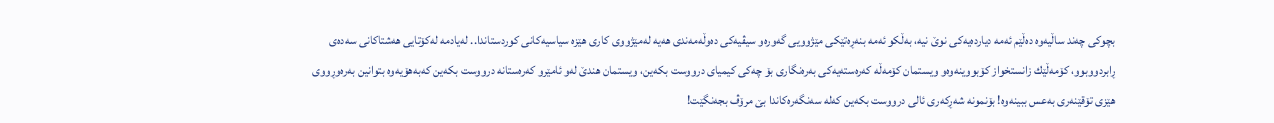بچوكی چه‌ند ساڵیه‌وه‌ ده‌ڵێم ئه‌مه‌ دیارده‌یه‌كی نوێ نیه‌، به‌ڵكو ئه‌مه‌ بنه‌ڕه‌تێكی مێژوویی گه‌وره‌‌و سیڤیه‌كی ده‌وڵه‌مه‌ندی هه‌یه‌ له‌مێژووی كاری هێزه‌ سیاسیه‌كانی كوردستاندا.. له‌یادمه‌ له‌كۆتایی هه‌شتاكانی سه‌ده‌ی ڕابردووبوو، كۆمه‌ڵێك زانستخواز كۆبووینه‌وه‌و ویستمان كۆمه‌ڵه‌ كه‌ره‌سته‌یه‌كی به‌ره‌نگاری بۆ چه‌كی كیمیای درووست بكه‌ین، ویستمان هندێ له‌و ئامێر‌و كه‌ره‌ستانه‌ درووست بكه‌ین كه‌به‌هۆیه‌وه‌ بتوانین به‌ره‌وڕووی هێزی تۆقێنه‌ری به‌عس ببینه‌وه‌! بۆنمونه‌ شه‌ڕكه‌ری ئالی درووست بكه‌ین كه‌له‌ سه‌نگه‌ره‌كاندا بێ مرۆڤ بجه‌نگێت!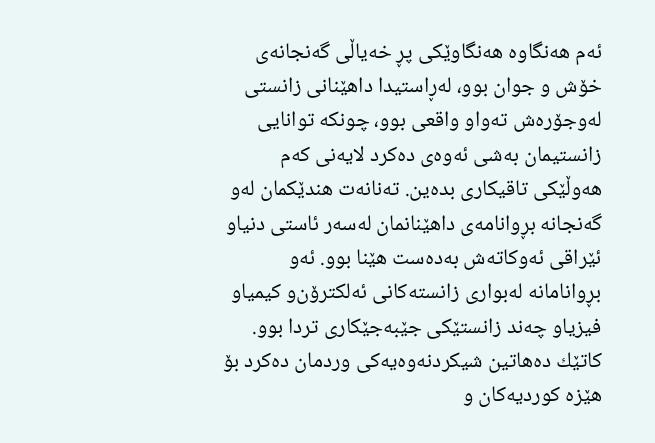ئه‌م هه‌نگاوه‌ هه‌نگاوێكی پڕ خه‌یاڵی گه‌نجانه‌ی خۆش ‌و جوان بوو، له‌ڕاستیدا داهێنانی زانستی له‌وجۆره‌ش ته‌واو واقعی بوو، چونكه‌ توانایی زانستیمان به‌شی ئه‌وه‌ی ده‌كرد لایه‌نی كه‌م هه‌وڵێكی تاقیكاری بده‌ین. ته‌نانه‌ت هندێكمان له‌و گه‌نجانه‌ بڕوانامه‌ی داهێنانمان له‌سه‌ر ئاستی دنیا‌و ئێراقی ئه‌وكاته‌ش به‌ده‌ست هێنا بوو. ئه‌و بڕوانامانه‌ له‌بواری زانسته‌كانی ئه‌لكترۆن‌و كیمیا‌و فیزیا‌و چه‌ند زانستێكی جێبه‌جێكاری تردا بوو. كاتێك ده‌هاتین شیكردنه‌وه‌یه‌كی وردمان ده‌كرد بۆ هێزه‌ كوردیه‌كان ‌و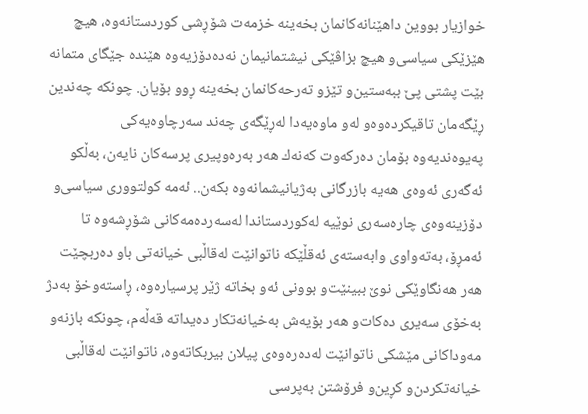خوازیار بووین داهێنانه‌كانمان بخه‌ینه‌ خزمه‌ت شۆڕشی كوردستانه‌وه‌، هیچ هێزێكی سیاسی‌و هیچ بزاڤێكی نیشتمانیمان نه‌ده‌دۆزیه‌وه‌ هێنده‌ جێگای متمانه‌ بێت پشتی پێ ببه‌ستین‌و تێز‌و ته‌رحه‌كانمان بخه‌ینه‌ ڕوو بۆیان. چونكه‌ چه‌ندین ڕێگه‌مان تاقیكرده‌وه‌و له‌و ماوه‌یه‌دا له‌ڕێگه‌ی چه‌ند سه‌رچاوه‌یه‌كی په‌یوه‌ندیه‌وه‌ بۆمان ده‌ركه‌وت كه‌نه‌ك هه‌ر به‌ره‌وپیری پرسه‌كان نایه‌ن، به‌ڵكو ئه‌گه‌ری ئه‌وه‌ی هه‌یه‌ بازرگانی به‌ژیانیشمانه‌وه‌ بكه‌ن.. ئه‌مه‌ كولتووری سیاسی‌و دۆزینه‌وه‌ی چاره‌سه‌ری نوێیه‌ له‌كوردستاندا له‌سه‌رده‌مه‌كانی شۆڕشه‌وه‌ تا ئه‌مڕۆ، به‌ته‌واوی وابه‌سته‌ی ئه‌قڵێكه‌ ناتوانێت له‌قاڵبی خیانه‌تی باو ده‌ربچێت هه‌ر هه‌نگاوێكی نوێ ببینێت‌و بوونی ئه‌و بخاته‌ ژێر پرسیاره‌وه‌، ڕاسته‌وخۆ به‌دژ به‌خۆی سه‌یری ده‌كات‌و هه‌ر بۆیه‌ش به‌خیانه‌تكار ده‌یداته‌ قه‌ڵه‌م، چونكه‌ بازنه‌و مه‌وداكانی مێشكی ناتوانێت له‌ده‌ره‌وه‌ی پیلان بیربكاته‌وه‌، ناتوانێت له‌قاڵبی خیانه‌تكردن‌و كڕین‌و فرۆشتن به‌پرسی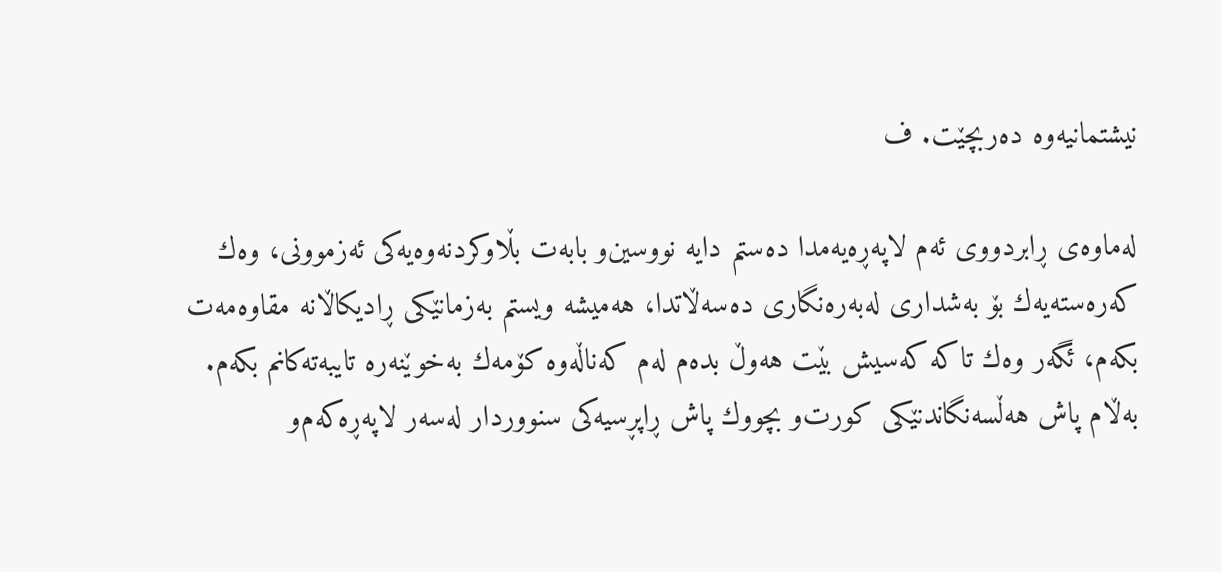نیشتمانیه‌وه‌ ده‌ربچێت. ف

له‌ماوه‌ی ڕابردووی ئه‌م لاپه‌ڕه‌یه‌مدا ده‌ستم دایه‌ نووسین‌و بابه‌ت بڵاوكردنه‌وه‌یه‌كی ئه‌زموونی، وه‌ك كه‌ره‌سته‌یه‌ك بۆ به‌شداری له‌به‌ره‌نگاری ده‌سه‌ڵاتدا، هه‌میشه‌ ویستم به‌زمانێكی ڕادیكاڵانه‌ مقاوه‌مه‌ت بكه‌م، ئگه‌ر وه‌ك تاكه‌ كه‌سیش بێت هه‌وڵ بده‌م له‌م كه‌ناڵه‌وه‌ كۆمه‌ك به‌خوێنه‌ره‌ تایبه‌ته‌كانم بكه‌م. به‌ڵام پاش هه‌ڵسه‌نگاندنێكی كورت‌و بچووك پاش ڕاپڕسیه‌كی سنووردار له‌سه‌ر لاپه‌ڕه‌كه‌م‌و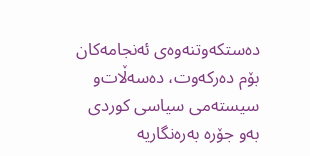ده‌ستكه‌وتنه‌وه‌ی ئه‌نجامه‌كان بۆم ده‌ركه‌وت، ده‌سه‌ڵات‌و سیسته‌می سیاسی كوردی به‌و جۆره‌ به‌ره‌نگاریه‌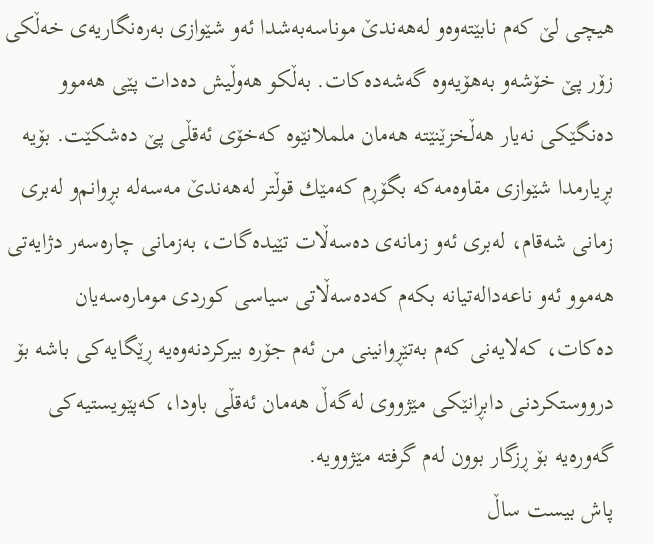هیچی لێ كه‌م نابێته‌وه‌و له‌هه‌ندێ موناسه‌به‌شدا ئه‌و شێوازی به‌ره‌نگاریه‌ی خه‌ڵكی زۆر پێ خۆشه‌‌و به‌هۆیه‌وه‌ گه‌شه‌ده‌كات. به‌ڵكو هه‌وڵیش ده‌دات پێی هه‌موو ده‌نگێكی نه‌یار هه‌ڵخزێنێته‌ هه‌مان ململانێوه‌ كه‌خۆی ئه‌قڵی پێ ده‌شكێت. بۆیه‌ بڕیارمدا شێوازی مقاوه‌مه‌كه‌ بگۆڕم كه‌مێك قوڵتر له‌هه‌ندێ مه‌سه‌له‌ بڕوانم‌و له‌بری زمانی شه‌قام، له‌بری ئه‌و زمانه‌ی ده‌سه‌ڵات تێیده‌گات، به‌زمانی چاره‌سه‌ر دژایه‌تی هه‌موو ئه‌و ناعه‌داله‌تیانه‌ بكه‌م كه‌ده‌سه‌ڵاتی سیاسی كوردی موماره‌سه‌یان ده‌كات، كه‌لایه‌نی كه‌م به‌تێڕوانینی من ئه‌م جۆره‌ بیركردنه‌وه‌یه‌ ڕێگایه‌كی باشه‌ بۆ درووستكردنی دابڕانێكی مێژووی له‌گه‌ڵ هه‌مان ئه‌قڵی باودا، كه‌پێویستیه‌كی گه‌وره‌یه‌ بۆ ڕزگار بوون له‌م گرفته‌ مێژوویه‌.
پاش بیست ساڵ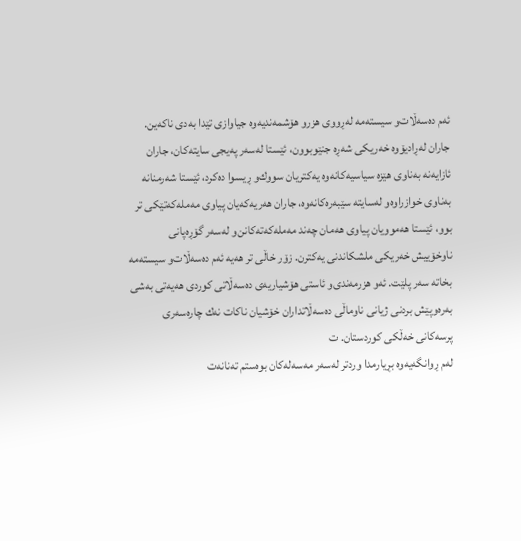ئه‌م ده‌سه‌ڵات‌و سیسته‌مه‌ له‌ڕووی هزر‌و هۆشمه‌ندیه‌وه‌ جیاوازی تێدا به‌دی ناكه‌ین. جاران له‌ڕادیۆوه‌ خه‌ریكی شه‌ڕه‌ جنێوبوون، ئێستا له‌سه‌ر په‌یجی سایته‌كان، جاران ئازایه‌نه‌ به‌ناوی هێزه‌ سیاسیه‌كانه‌وه‌ یه‌كتریان سووك‌و ڕیسوا ده‌كرد، ئێستا شه‌رمنانه‌ به‌ناوی خوازراوه‌‌و له‌سایته‌ سێبه‌ره‌كانه‌وه‌، جاران هه‌ریه‌كه‌یان پیاوی مه‌مله‌كه‌تێكی تر بوو، ئێستا هه‌موویان پیاوی هه‌مان چه‌ند مه‌مله‌كه‌ته‌كانن‌و له‌سه‌ر گۆڕه‌پانی ناوخۆییش خه‌ریكی ملشكاندنی یه‌كترن. زۆر خاڵی تر هه‌یه‌ ئه‌م ده‌سه‌ڵات‌و سیسته‌مه‌ بخاته‌ سه‌ر پلێت. ئه‌و هزرمه‌ندی‌و ئاستی هۆشیاریه‌ی ده‌سه‌ڵاتی كوردی هه‌یه‌تی به‌شی به‌ره‌وپێش بردنی ژیانی ناوماڵی ده‌سه‌ڵاتداران خۆشیان ناكات نه‌ك چاره‌سه‌ری پرسه‌كانی خه‌ڵكی كوردستان. ت
له‌م ڕوانگه‌یه‌وه‌ بڕیارمدا وردتر له‌سه‌ر مه‌سه‌له‌كان بوه‌ستم ته‌نانه‌ت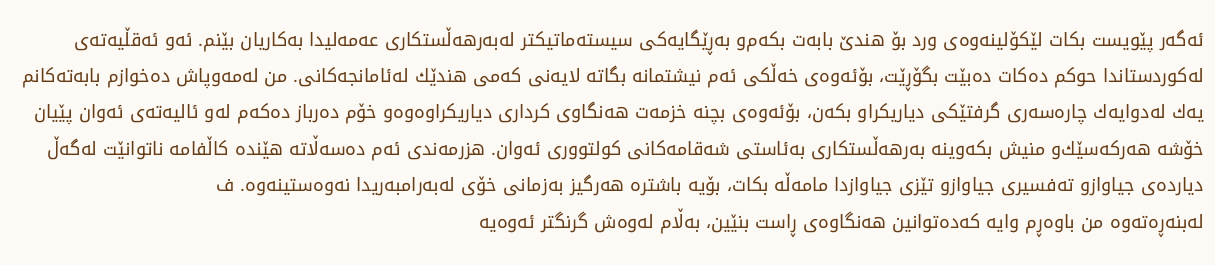ئه‌گه‌ر پێویست بكات لێكۆلینه‌وه‌ی ورد بۆ هندێ بابه‌ت بكه‌م‌و به‌ڕێگایه‌كی سیسته‌ماتیكتر له‌به‌رهه‌ڵستكاری عه‌مه‌لیدا به‌كاریان بێنم. ئه‌و ئه‌قڵیه‌ته‌ی له‌كوردستاندا حوكم ده‌كات ده‌بێت بگۆڕێت، بۆئه‌وه‌ی خه‌ڵكی ئه‌م نیشتمانه‌ بگاته‌ لایه‌نی كه‌می هندێك له‌ئامانجه‌كانی. من له‌مه‌وپاش ده‌خوازم بابه‌ته‌كانم یه‌ك له‌دوایه‌ك چاره‌سه‌ری گرفتێكی دیاریكراو بكه‌ن، بۆئه‌وه‌ی بچنه‌ خزمه‌ت هه‌نگاوی كرداری دیاریكراوه‌وه‌‌و خۆم ده‌رباز ده‌كه‌م له‌و ئالیه‌ته‌ی ئه‌وان پێیان خۆشه‌ هه‌ركه‌سێك‌و منیش بكه‌وینه‌ به‌رهه‌ڵستكاری به‌ئاستی شه‌قامه‌كانی كولتووری ئه‌وان. هزرمه‌ندی ئه‌م ده‌سه‌ڵاته‌ هێنده‌ كاڵفامه‌ ناتوانێت له‌گه‌ڵ دیارده‌ی جیاواز‌و ته‌فسیری جیاواز‌و تێزی جیاوازدا مامه‌ڵه‌ بكات، بۆیه‌ باشتره‌ هه‌رگیز به‌زمانی خۆی له‌به‌رامبه‌ریدا نه‌وه‌ستینه‌وه‌. ف
له‌بنه‌ڕه‌ته‌وه‌ من باوه‌ڕم وایه‌ كه‌ده‌توانین هه‌نگاوه‌ی ڕاست بنێین، به‌ڵام له‌وه‌ش گرنگتر ئه‌وه‌یه‌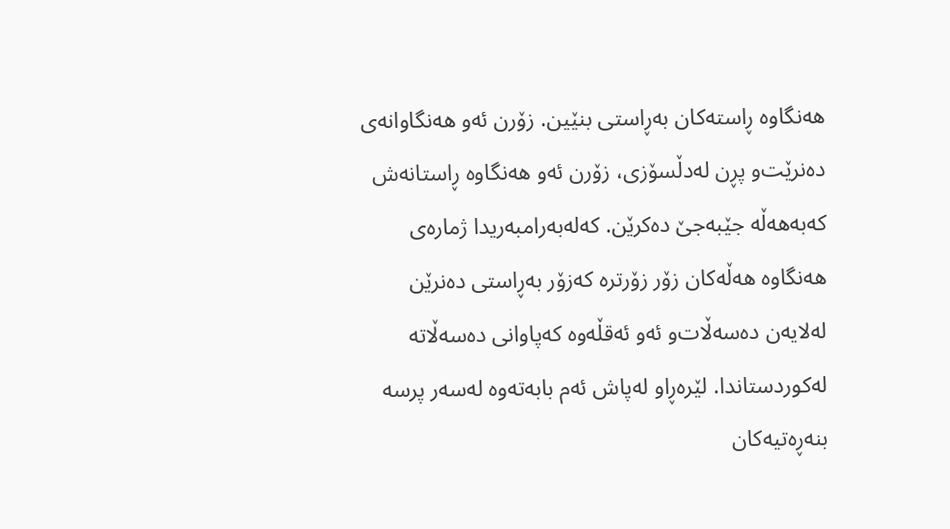هه‌نگاوه‌ ڕاسته‌كان به‌ڕاستی بنێین. زۆرن ئه‌و هه‌نگاوانه‌ی ده‌نرێت‌و پڕن له‌دڵسۆزی، زۆرن ئه‌و هه‌نگاوه‌ ڕاستانه‌ش كه‌به‌هه‌ڵه‌ جێبه‌جێ ده‌كرێن. كه‌له‌به‌رامبه‌ریدا ژماره‌ی هه‌نگاوه‌ هه‌ڵه‌كان زۆر زۆرتره‌ كه‌زۆر به‌ڕاستی ده‌نرێن له‌لایه‌ن ده‌سه‌ڵات‌و ئه‌و ئه‌قڵه‌وه‌ كه‌پاوانی ده‌سه‌ڵاته‌ له‌كوردستاندا. لێره‌ڕاو له‌پاش ئه‌م بابه‌ته‌وه‌ له‌سه‌ر پرسه‌ بنه‌ڕه‌تیه‌كان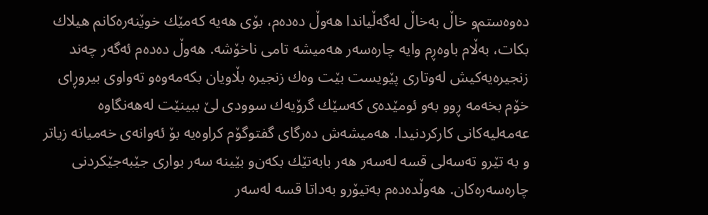ده‌وه‌ستم‌و خاڵ به‌خاڵ له‌گه‌ڵیاندا هه‌وڵ ده‌ده‌م، بۆی هه‌یه‌ كه‌مێك خوێنه‌ره‌كانم هیلاك بكات، به‌ڵام باوه‌ڕم وایه‌ چاره‌سه‌ر هه‌میشه‌ تامی ناخۆشه‌. هه‌وڵ ده‌ده‌م ئه‌گه‌ر چه‌ند زنجیره‌یه‌كیش له‌وتاری پێویست بێت وه‌ك زنجیره‌ بڵاویان بكه‌مه‌وه‌و ته‌واوی بیروڕای خۆم بخه‌مه‌ ڕوو به‌و ئومێده‌ی كه‌سێك گرۆیه‌ك سوودی لێ ببینێت له‌هه‌نگاوه‌ عه‌مه‌لیه‌كانی كاركردنیدا. هه‌میشه‌ش ده‌رگای گفتوگۆم كراوه‌یه‌ بۆ ئه‌وانه‌ی خه‌میانه‌ زیاتر و به‌ تێرو ته‌سه‌لی قسه‌ له‌سه‌ر هه‌ر بابه‌تێك بكه‌ن‌و بێینه‌ سه‌ر بواری جێبه‌جێكردنی چاره‌سه‌ره‌كان. هه‌وڵده‌ده‌م به‌تیۆر‌و به‌داتا قسه‌ له‌سه‌ر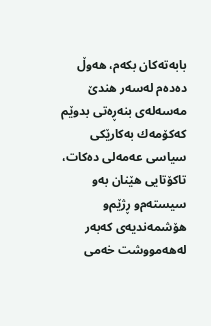بابه‌ته‌كان بكه‌م، هه‌وڵ ده‌ده‌م له‌سه‌ر هندێ مه‌سه‌له‌ی بنه‌ڕه‌تی بدوێم كه‌كۆمه‌ك به‌كارێكی سیاسی عه‌مه‌لی ده‌كات، تاكۆتایی هێنان به‌و سیسته‌م‌و ڕژێم‌و هۆشمه‌ندیه‌ی كه‌به‌ر له‌هه‌مووشت خه‌می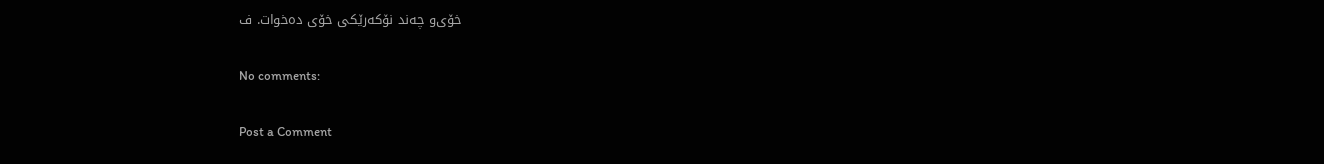خۆی‌و چه‌ند نۆكه‌رێكی خۆی ده‌خوات. ف

No comments:

Post a Comment